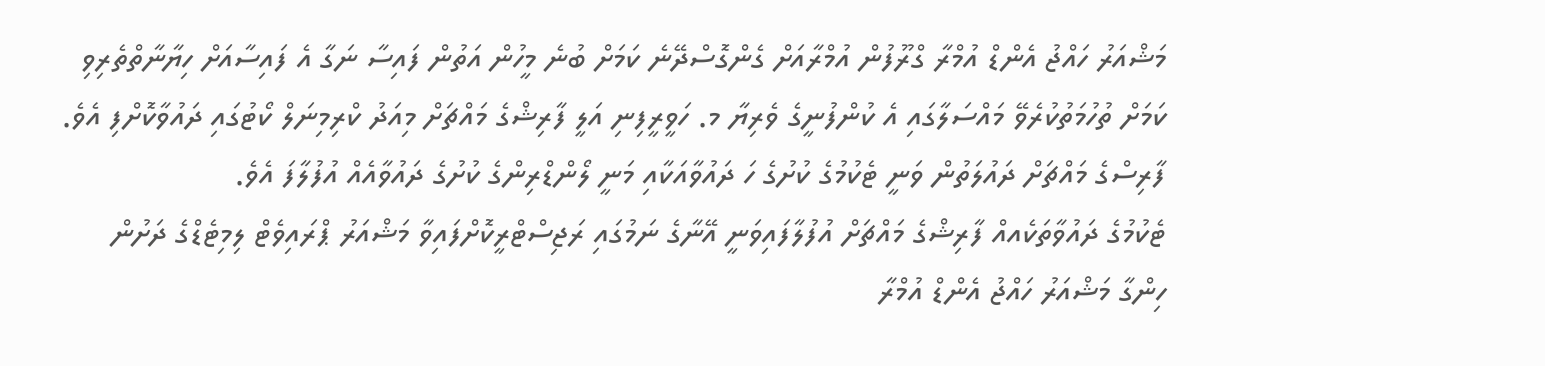މަޝްއަރު ހައްޖު އެންޑް އުމްރާ ގްރޫފުން އުމްރާއަށް ގެންގޮސްދޭނެ ކަމަށް ބުނެ މީހުން އަތުން ފައިސާ ނަގާ އެ ފައިސާއަށް ހިޔާނާތްތެރިވި ކަމަށް ތުހުމަތުކުރެވޭ މައްސަލާގައި އެ ކުންފުނީގެ ވެރިޔާ މ. ހަވީރީފިނި އަލީ ފާރިޝްގެ މައްޗަށް މިއަދު ކްރިމިނަލް ކޯޓުގައި ދައުވާކޮށްފި އެވެ.
ފާރިސްގެ މައްޗަށް ދައުލަތުން ވަނީ ޓެކުމުގެ ކުށުގެ ހަ ދައުވާއަކާއި މަނީ ލޯންޑްރިންގެ ކުށުގެ ދައުވާއެއް އުފުލާފަ އެވެ.
ޓެކުމުގެ ދައުވާތަކެއއް ފާރިޝްގެ މައްޗަށް އުފުލާފައިވަނީ އޭނާގެ ނަމުގައި ރަޖިސްޓްރީކޮށްފައިވާ މަޝްއަރު ޕްރައިވެޓް ލިމިޓެޑްގެ ދަށުން ހިންގާ މަޝްއަރު ހައްޖު އެންޑް އުމްރާ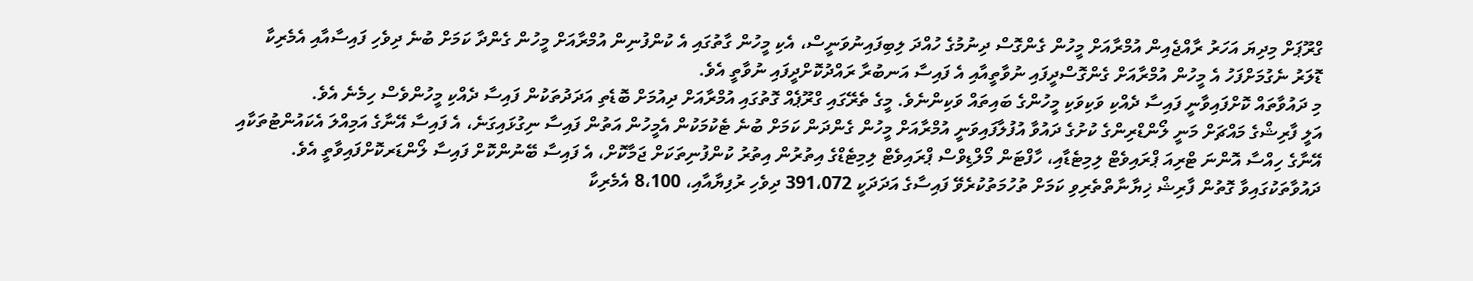ގްރޫޕަށް މިދިޔަ އަހަރު ރާއްޖެއިން އުމްރާއަށް މީހުން ގެންގޮސް ދިނުމުގެ ހުއްދަ ލިބިފައިނުވަނީސް، އެކި މީހުން ގާތުގައި އެ ކުންފުނިން އުމްރާއަށް މީހުން ގެންދާ ކަމަށް ބުނެ ދިވެހި ފައިސާއާއި އެމެރިކާ ޑޮލަރު ނެގުމަށްފަހު އެ މީހުން އުމްރާއަށް ގެންގޮސްދީފައި ނުވާތީއާއި އެ ފައިސާ އަނބުރާ ރައްދުކޮށްދީފައި ނުވާތީ އެވެ.
މި ދައުވާތައް ކޮށްފައިވާނީ ފައިސާ ދެއްކި ވަކިވަކި މީހުންގެ ބައިތައް ވަކިންނެވެ. މީގެ ތެރޭގައި ގްރޫޕެއް ގޮތުގައި އުމްރާއަށް ދިއުމަށް ބޮޑެތި އަދަދުތަކުން ފައިސާ ދެއްކި މީހުންވެސް ހިމެނެ އެވެ.
އަލީ ފާރިޝްގެ މައްޗަށް މަނީ ލޯންޑްރިންގެ ކުށުގެ ދައުވާ އުފުލާފައިވަނީ އުމްރާއަށް މީހުން ގެންދަން ކަމަށް ބުނެ ޓެކުމަކުން އެމީހުން އަތުން ފައިސާ ނިގުޅައިގަނެ، އެ ފައިސާ އޭނާގެ އަމިއްލަ އެކައުންޓުތަކާއި އޭނާގެ ހިއްސާ އޮންނަ ޓްރިއަ ޕްރައިވެޓް ލިމިޓެޑާއި، ހާފްޓަން މޯލްޑިވްސް ޕްރައިވެޓް ލިމިޓެޑްގެ އިތުރުން އިތުރު ކުންފުނިތަކަށް ޖަމާކޮށް، އެ ފައިސާ ބޭނުންކޮށް ފައިސާ ލޯންޑަރކޮށްފައިވާތީ އެވެ.
ދައުވާތަކުގައިވާ ގޮތުން ފާރިޝް ޚިޔާނާތްތެރިވި ކަމަށް ތުހުމަތުކުރެވޭ ފައިސާގެ އަދަދަކީ 391،072 ދިވެހި ރުފިޔާއާއި، 8،100 އެމެރިކާ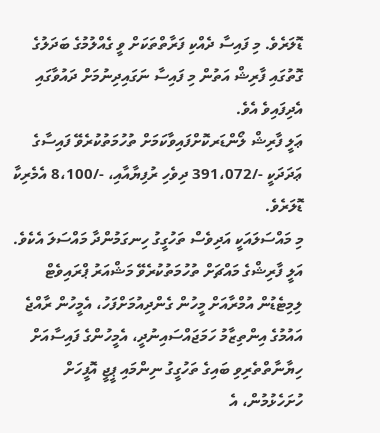ޑޮލަރެވެ. މި ފައިސާ ދެއްކި ފަރާތްތަކަށް ވީ ގެއްލުމުގެ ބަދަލުގެ ގޮތުގައި ފާރިޝް އަތުން މި ފައިސާ ނަގައިދިނުމަށް ދައުވާގައި އެދިފައިވެ އެވެ.
ޢަލީ ފާރިޝް ލޯންޑަރކޮށްފައިވާކަމަށް ތުހުމަތުކުރެވޭ ފައިސާގެ ޢަދަދަކީ -/391،072 ދިވެހި ރުފިޔާއާއި، -/8،100 އެމެރިކާ ޑޮލަރެވެ.
މި މައްސަލައަކީ އަދިވެސް ތަހުގީގު ހިނގަމުންދާ މައްސަލަ އެކެވެ. އަލީ ފާރިޝްގެ މައްޗަށް ތުހުމަތުކުރެވޭ މަޝްއަރު ޕްރައިވެޓް ލިމިޓެޑުން އުމްރާއަށް މީހުން ގެންދިއުމަށްފަހު، އެމީހުން ރާއްޖެ އައުމުގެ އިންތިޒާމު ހަމަޖައްސައިނުދީ، އެމީހުންގެ ފައިސާއަށް ހިޔާނާތްތެރިވި ބައިގެ ތަހުގީގު ނިންމައި ޕީޖީ އޮފީހަށް ހުށަހެޅުމުން، އެ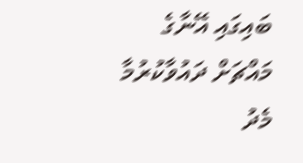ބައިގައި އޭނާގެ މައްޗަށް ދައުވާކުރުމާ މެދު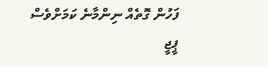ފަހުން ގޮތެއް ނިންމާނެ ކަމަށްވެސް ޕީޖީ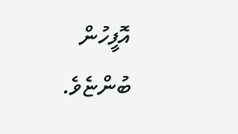އޮފީހުން ބުންޏެވެ.